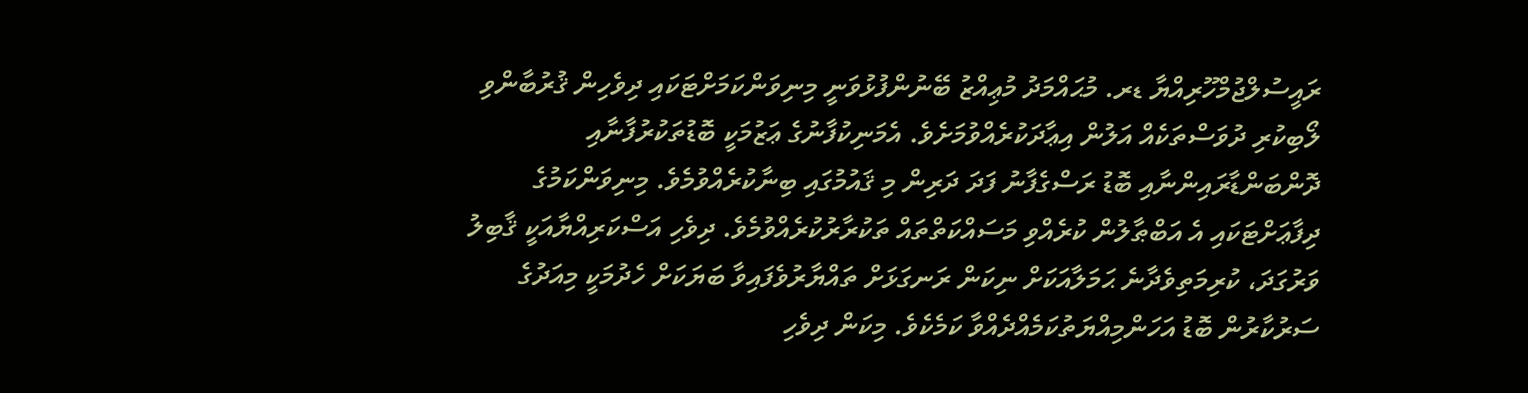ރައީސުލްޖުމްހޫރިއްޔާ ޑރ. މުޙައްމަދު މުޢިއްޒު ބޭނުންފުޅުވަނީ މިނިވަންކަމަށްޓަކައި ދިވެހިން ޤުރުބާންވި ލޯބިކުރި ދުވަސްތަކެއް އަލުން އިޢާދަކުރެއްވުމަށެވެ. އެމަނިކުފާނުގެ ޢަޒުމަކީ ބޮޑުތަކުރުފާނާއި ދޮންބަންޑާރައިންނާއި ބޮޑު ރަސްގެފާނު ފަދަ ދަރިން މި ޤައުމުގައި ބިނާކުރެއްވުމެވެ. މިނިވަންކަމުގެ ދިފާޢަށްޓަކައި އެ އަބްޠާލުން ކުރެއްވި މަސައްކަތްތައް ތަކުރާރުކުރެއްވުމެވެ. ދިވެހި އަސްކަރިއްޔާއަކީ ޤާބިލު ވަރުގަދަ، ކުރިމަތިވެދާނެ ޙަމަލާއަކަށް ނިކަން ރަނގަޅަށް ތައްޔާރުވެފައިވާ ބަޔަކަށް ހެދުމަކީ މިއަދުގެ ސަރުކާރުން ބޮޑު އަހަންމިއްޔަތުކަމެއްދެއްވާ ކަމެކެވެ. މިކަން ދިވެހި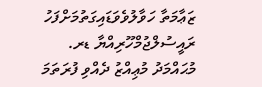ޒަޢާމަތާ ހަވާލުވެވަޑައިގަތުމަށްފަހު ރައީސުލްޖުމްހޫރިއްޔާ ޑރ. މުޙައްމަދު މުޢިއްޒު ދެއްވި ފުރަތަމަ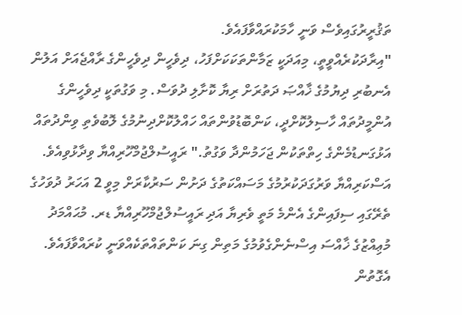ތަޤުރީރުގައިވެސް ވަނީ ހާމަކުރައްވާފައެވެ.
"އިރާދަކުރެއްވީތީ، މިއަދަކީ ޒަމާންތަކަކަށްފަހު، ދިވެހީން ދިވެހީންގެ ރާއްޖެއަށް އަލުން އެނބުރި ދިޔުމުގެ ޚާއްޞަ ދަތުރަށް ރިޔާ ކޮށާލި ދުވަސް. މި ވަގުތަކީ ދިވެހީންގެ އުންމީދުތައް ހާސިލުކޮށްދީ، ކަންބޮޑުވުންތައް ހައްލުކޮށްދިނުމުގެ ލޮބުވެތި ވިންދުތައް އަޅުގަނޑުމެންގެ ހިތްތަކުން ޖަހަމުންދާ ވަގުތު." ރައީސުލްޖުމްހޫރިއްޔާ ވިދާޅުވިއެވެ.
އަސްކަރިއްޔާ ވަރުގަދަކުރުމުގެ މަސައްކަތުގެ ދަށުން ސަރުކާރަށް މިވީ 2 އަހަރު ދުވަހުގެ ތެރޭގައި ސިފައިންގެ އެންމެ މަތީ ވެރިޔާ އަދި ރައީސުލްޖުމްހޫރިއްޔާ ޑރ. މުޙައްމަދު މުޢިއްޒުގެ ޚާއްސަ އިސްނެންގެވުމުގެ މަތިން ގިނަ ކަންތައްތަކެއްވަނީ ކުރައްވާފައެވެ. އެގޮތުން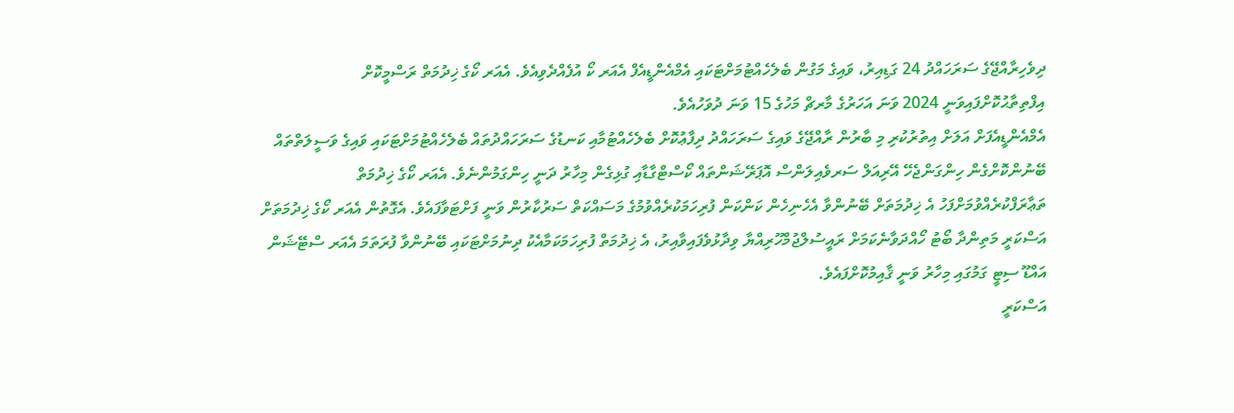ދިވެހިރާއްޖޭގެ ސަރަހައްދު 24 ގަޑިއިރު، ވައިގެ މަގުން ބެލެހެއްޓުމަށްޓަކައި އެމްއެންޑީއެފް އެއަރ ކޯ އުފެއްދެވިއެވެ. އެއަރ ކޯގެ ޚިދުމަތް ރަސްމީކޮށް އިފްތިތާޙުކޮށްފައިވަނީ 2024 ވަނަ އަހަރުގެ މާރޗް މަހުގެ 15 ވަނަ ދުވަހުއެވެ.
އެމްއެންޑީއެފަށް އަލަށް އިތުރުކުރި މި ބާރުން ރާއްޖޭގެ ވައިގެ ސަރަހައްދު ދިފާޢުކޮށް ބެލެހެއްޓުމާއި ކަނޑުގެ ސަރަހައްދުތައް ބެލެހެއްޓުމަށްޓަކައި ވައިގެ ވަސީލަތްތައް ބޭނުންކޮށްގެން ހިންގަންޖެހޭ އޭރިއަލް ސަރވެއިލަންސް އޮޕަރޭޝަންތައް ކޯސްޓްގާޑާއި ގުޅިގެން މިހާރު ދަނީ ހިންގަމުންނެވެ. އެއަރ ކޯގެ ޚިދުމަތް ތަޢާރަފްކުރެއްވުމަށްފަހު އެ ޚިދުމަތަށް ބޭނުންވާ އެހެނިހެން ކަންކަން ފުރިހަމަކުރެއްވުމުގެ މަސައްކަތް ސަރުކާރުން ވަނީ ފަށްޓަވާފައެވެ. އެގޮތުން އެއަރ ކޯގެ ޚިދުމަތަށް އަސްކަރީ މަތިންދާ ބޯޓު ހޯއްދަވާނެކަމަށް ރައީސުލްޖުމްހޫރިއްޔާ ވިދާޅުވެފައިވާއިރު، އެ ޚިދުމަތް ފުރިހަމަކަމާއެކު ދިނުމަށްޓަކައި ބޭނުންވާ ފުރަތަމަ އެއަރ ސްޓޭޝަން އައްޑޫ ސިޓީ ގަމުގައި މިހާރު ވަނީ ޤާއިމުކޮށްފައެވެ.
އަސްކަރީ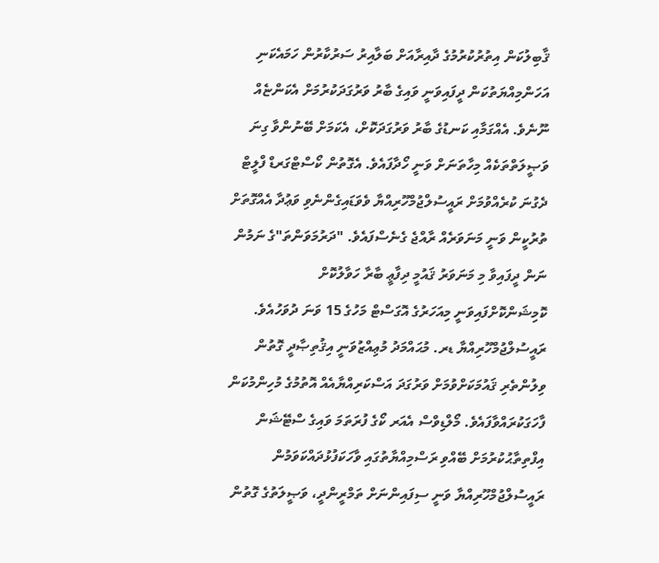ޤާބިލުކަން އިތުރުކުރުމުގެ ދާއިރާއަށް ބަލާއިރު ސަރުކާރުން ހަމައެކަނި އަހަންމިއްޔަތުކަން ދީފައިވަނީ ވައިގެ ބާރު ވަރުގަދަކުރުމަށް އެކަންޏެއް ނޫނެވެ. އެއްގަމާއި ކަނޑުގެ ބާރު ވަރުގަދަކޮށް، އެކަމަށް ބޭނުންވާ ގިނަ ވަޞީލަތްތަކެއް މިހާތަނަށް ވަނީ ހޯދާފައެވެ. އެގޮތުން ކޯސްޓްގަރޑް ފްލީޓް ދެގުނަ ކުރެއްވުމަށް ރައީސުލްޖުމްހޫރިއްޔާ ވެވަޑައިގެންނެވި ވަޢުދާ އެއްގޮތަށް ތުރުކީން ވަނީ މަނަވަރެއް ރާއްޖެ ގެނެސްފައެވެ. "ދަރުމަވަންތަ"ގެ ނަމުން ނަން ދީފައިވާ މި މަނަވަރު ޤައުމީ ދިފާޢީ ބާރާ ހަވާލުކޮށް ކޮމިޝަންކޮށްފައިވަނީ މިއަހަރުގެ އޮގަސްޓް މަހުގެ 15 ވަނަ ދުވަހުއެވެ.
ރައީސުލްޖުމްހޫރިއްޔާ ޑރ. މުޙައްމަދު މުޢިއްޒުވަނީ އިޤުތިޞާދީ ގޮތުން ވިލުންތެރި ޤައުމަކަށްވުމަށް ވަރުގަދަ އަސްކަރިއްޔާއެއް އޮތުމުގެ މުހިންމުކަން ފާހަގަކުރައްވާފައެވެ. މޯލްޑިވްސް އެއަރ ކޯގެ ފުރަތަމަ ވައިގެ ސްޓޭޝަން އިފްތިތާޙުކުރުމަށް ބޭއްވި ރަސްމިއްޔާތުގައި ވާހަކަފުޅުދައްކަވަމުން ރައީސުލްޖުމްހޫރިއްޔާ ވަނީ ސިފައިންނަށް ތަމްރީންދީ، ވަޞީލަތުގެ ގޮތުން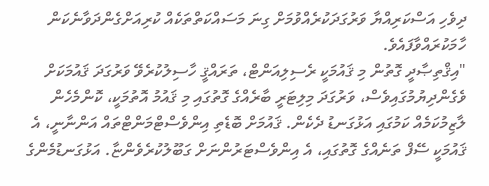ދިވެހި އަސްކަރިއްޔާ ވަރުގަދަކުރެއްވުމަށް ގިނަ މަސައްކަތްތަކެއް ކުރިއަށްގެންދަވާނެކަން ހާމަކުރައްވާފައެވެ.
"އިޤްތިޞާދީ ގޮތުން މި ޤައުމަކީ ރެސިލިއަންޓް، ތަރައްޤީ ހާސިލުކުރެވޭ ވަރުގަދަ ޤައުމަކަށް ވެގެންދިޔުމުގައިވެސް، ވަރުގަދަ މިލިޓަރީ ބާރެއްގެ ގޮތުގައި މި ޤައުމު އޮތުމަކީ، ކޮންމެހެން ލާޒިމުކަމެއް ކަމުގައި އަޅުގަނޑު ދެކެން. ޤައުމަށް ބޮޑެތި އިންވެސްޓްމަންޓްތައް އަންނާނީ، އެ ޤައުމަކީ ސޭފް ތަނެއްގެ ގޮތުގައި، އެ އިންވެސްޓަރުންނަށް ގަބޫލުކުރެވެންޏާ. އަޅުގަނޑުމެންގެ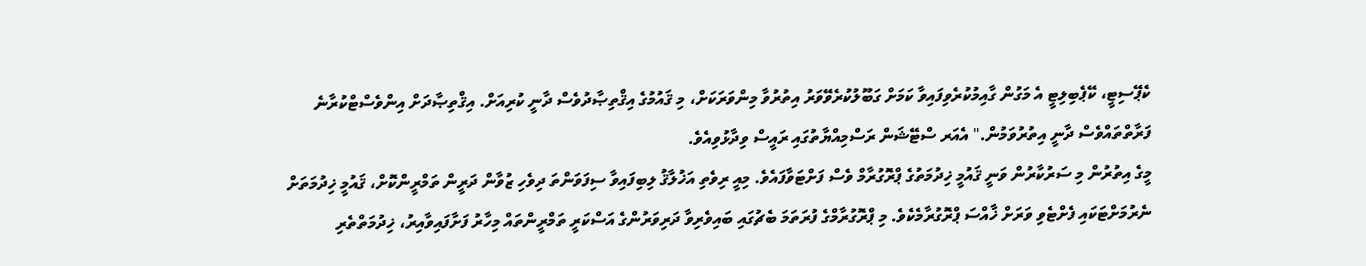ކެޕޭސިޓީ، ކޭޕެބިލިޓީ އެ މަގުން ގާއިމުކުރެވިފައިވާ ކަމަށް ގަބޫލުކުރެވޭވަރު އިތުރުވާ މިންވަރަކަށް، މި ޤައުމުގެ އިޤްތިޞާދުވެސް ދާނީ ކުރިއަށް. އިޤްތިޞާދަށް އިންވެސްޓްކުރާނެ ފަރާތްތައްވެސް ދާނީ އިތުރުވަމުން." އެއަރ ސްޓޭޝަން ރަސްމިއްޔާތުގައި ރައީސް ވިދާޅުވިއެވެ.
މީގެ އިތުރުން މި ސަރުކާރުން ވަނީ ޤައުމީ ޚިދުމަތުގެ ޕްރޮގުރާމް ވެސް ފަށްޓަވާފައެވެ. މިއީ ރިވެތި އަޚުލާޤު ލިބިފައިވާ ސިފަވަންތަ ދިވެހި ޒުވާން ދަރީން ތަމްރީންކޮށް، ޤައުމީ ޚިދުމަތަށް ނެރުމަށްޓަކައި ފެށްޓެވި ވަރަށް ޚާއްސަ ޕްރޮގުރާމެކެވެ. މި ޕްރޮގުރާމްގެ ފުރަތަމަ ބެޗުގައި ބައިވެރިވާ ދަރިވަރުންގެ އަސްކަރީ ތަމްރީންތައް މިހާރު ފަށާފައިވާއިރު، ޚިދުމަތްތެރި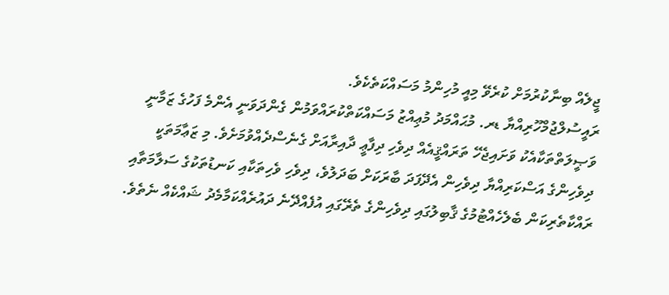ޖީލެއް ބިނާކުރުމަށް ކުރެވޭ މިއީ މުހިންމު މަސައްކަތެކެވެ.
ރައީސުލްޖުމްހޫރިއްޔާ ޑރ. މުޙައްމަދު މުޢިއްޒު މަސައްކަތްކުރައްވަމުން ގެންދަވަނީ އެންމެ ފަހުގެ ޒަމާނީ ވަޞީލަތްތަކާއެކު ވަށައިޖެހޭ ތަރައްޤީއެއް ދިވެހި ދިފާޢީ ދާއިރާއަށް ގެނެސްދެއްވުމަށެވެ. މި ޒަޢާމަތަކީ ދިވެހިންގެ އަސްކަރިއްޔާ ދިވެހިން އެދޭފަދަ ބާރަކަށް ބަދަލުވެ، ދިވެހި ވެހިތަކާއި ކަނޑުތަކުގެ ސަލާމަތާއި ރައްކާތެރިކަން ބެލެހެއްޓުމުގެ ޤާބިލުގައި ދިވެހިންގެ ތެރޭގައި އުފެއްދޭނެ ދައުރެއްކަމާމެދު ޝައްކެއް ނެތެވެ.